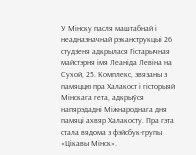У Мінску пасля маштабнай і неадназначнай рэканструкцыі 26 студзеня адкрылася Гістарычная майстэрня імя Леаніда Левіна на Сухой, 25. Комплекс, звязаны з памяццю пра Халакост і гісторыяй Мінскага гета, адкрыўся напярэдадні Міжнароднага дня памяці ахвяр Халакосту. Пра гэта стала вядома з фэйсбук-групы «Цікавы Мінск».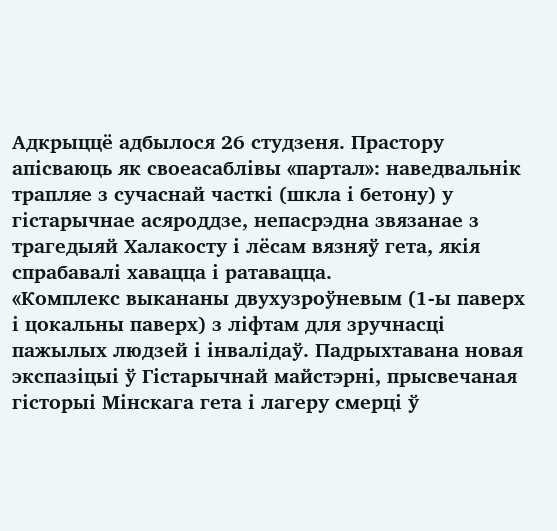Адкрыццё адбылося 26 студзеня. Прастору апісваюць як своеасаблівы «партал»: наведвальнік трапляе з сучаснай часткі (шкла і бетону) у гістарычнае асяроддзе, непасрэдна звязанае з трагедыяй Халакосту і лёсам вязняў гета, якія спрабавалі хавацца і ратавацца.
«Комплекс выкананы двухузроўневым (1-ы паверх і цокальны паверх) з ліфтам для зручнасці пажылых людзей і інвалідаў. Падрыхтавана новая экспазіцыі ў Гістарычнай майстэрні, прысвечаная гісторыі Мінскага гета і лагеру смерці ў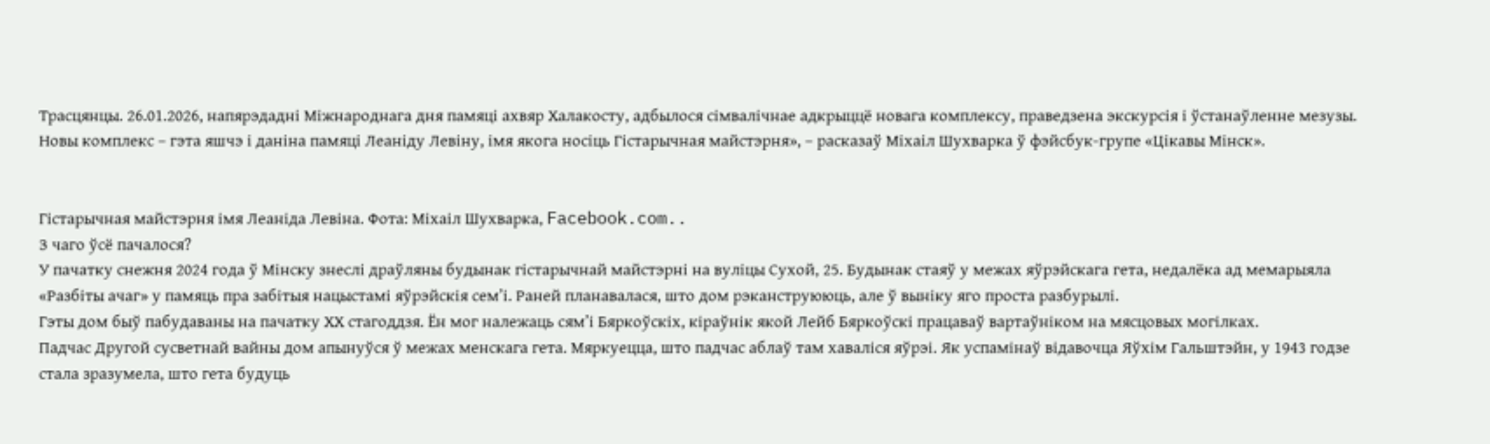Трасцянцы. 26.01.2026, напярэдадні Міжнароднага дня памяці ахвяр Халакосту, адбылося сімвалічнае адкрыццё новага комплексу, праведзена экскурсія і ўстанаўленне мезузы. Новы комплекс – гэта яшчэ і даніна памяці Леаніду Левіну, імя якога носіць Гістарычная майстэрня», – расказаў Міхаіл Шухварка ў фэйсбук-групе «Цікавы Мінск».


Гістарычная майстэрня імя Леаніда Левіна. Фота: Міхаіл Шухварка, Facebook.com..
З чаго ўсё пачалося?
У пачатку снежня 2024 года ў Мінску знеслі драўляны будынак гістарычнай майстэрні на вуліцы Сухой, 25. Будынак стаяў у межах яўрэйскага гета, недалёка ад мемарыяла «Разбіты ачаг» у памяць пра забітыя нацыстамі яўрэйскія сем’і. Раней планавалася, што дом рэканструююць, але ў выніку яго проста разбурылі.
Гэты дом быў пабудаваны на пачатку ХХ стагоддзя. Ён мог належаць сям’і Бяркоўскіх, кіраўнік якой Лейб Бяркоўскі працаваў вартаўніком на мясцовых могілках.
Падчас Другой сусветнай вайны дом апынуўся ў межах менскага гета. Мяркуецца, што падчас аблаў там хаваліся яўрэі. Як успамінаў відавочца Яўхім Гальштэйн, у 1943 годзе стала зразумела, што гета будуць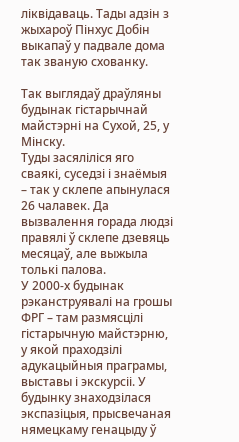ліквідаваць. Тады адзін з жыхароў Пінхус Добін выкапаў у падвале дома так званую схованку.

Так выглядаў драўляны будынак гістарычнай майстэрні на Сухой, 25, у Мінску.
Туды засяліліся яго сваякі, суседзі і знаёмыя – так у склепе апынулася 26 чалавек. Да вызвалення горада людзі правялі ў склепе дзевяць месяцаў, але выжыла толькі палова.
У 2000-х будынак рэканструявалі на грошы ФРГ – там размясцілі гістарычную майстэрню, у якой праходзілі адукацыйныя праграмы, выставы і экскурсіі. У будынку знаходзілася экспазіцыя, прысвечаная нямецкаму генацыду ў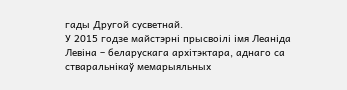гады Другой сусветнай.
У 2015 годзе майстэрні прысвоілі імя Леаніда Левіна – беларускага архітэктара, аднаго са стваральнікаў мемарыяльных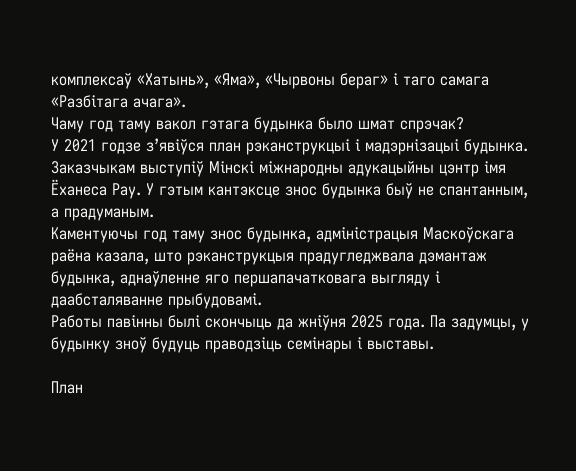комплексаў «Хатынь», «Яма», «Чырвоны бераг» і таго самага «Разбітага ачага».
Чаму год таму вакол гэтага будынка было шмат спрэчак?
У 2021 годзе з’явіўся план рэканструкцыі і мадэрнізацыі будынка. Заказчыкам выступіў Мінскі міжнародны адукацыйны цэнтр імя Ёханеса Рау. У гэтым кантэксце знос будынка быў не спантанным, а прадуманым.
Каментуючы год таму знос будынка, адміністрацыя Маскоўскага раёна казала, што рэканструкцыя прадугледжвала дэмантаж будынка, аднаўленне яго першапачатковага выгляду і даабсталяванне прыбудовамі.
Работы павінны былі скончыць да жніўня 2025 года. Па задумцы, у будынку зноў будуць праводзіць семінары і выставы.

План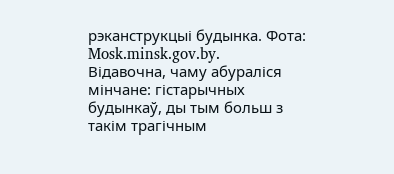рэканструкцыі будынка. Фота: Mosk.minsk.gov.by.
Відавочна, чаму абураліся мінчане: гістарычных будынкаў, ды тым больш з такім трагічным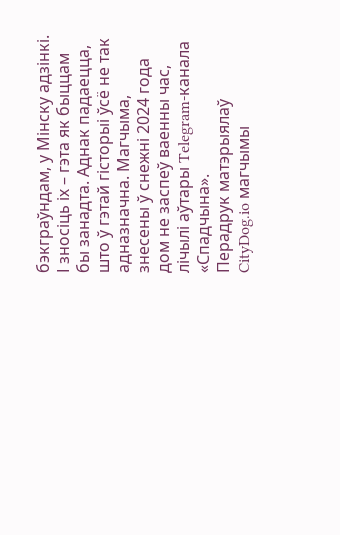бэкграўндам, у Мінску адзінкі. І зносіць іх – гэта як быццам бы занадта. Аднак падаецца, што ў гэтай гісторыі ўсё не так адназначна. Магчыма, знесены ў снежні 2024 года дом не заспеў ваенны час, лічылі аўтары Telegram-канала «Спадчына».
Перадрук матэрыялаў CityDog.io магчымы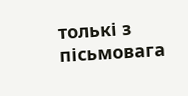толькі з пісьмовага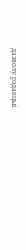дазволу рэдакцыі.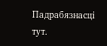Падрабязнасці тут.